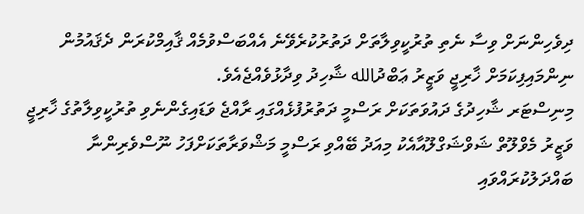ދިވެހިންނަށް ވިސާ ނެތި ތުރުކީވިލާތަށް ދަތުރުކުރެވޭނެ އެއްބަސްވުމެއް ޤާއިމްކުރަން ދެޤައުމުން ނިންމައިފިކަމަށް ޚާރިޖީ ވަޒީރު ޢަބްދުالله ޝާހިދު ވިދާޅުވެއްޖެއެވެ.
މިނިސްޓަރ ޝާހިދުގެ ދައުވަތަކަށް ރަސްމީ ދަތުރުފުޅެއްގައި ރާއްޖެ ވަޑައިގެންނެވި ތުރުކީވިލާތުގެ ޚާރިޖީ ވަޒީރު މެވްލޫތް ޝަވްޝަގްލޫއާއެކު މިއަދު ބޭއްވި ރަސްމީ މަޝްވަރާތަކަށްފަހު ނޫސްވެރިންނާ ބައްދަލުކުރައްވައި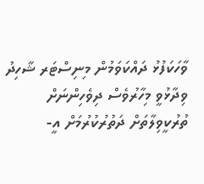ވާހަކަފުޅު ދައްކަވަމުން މިނިސްޓަރ ޝާހިދު ވިދާޅުވީ މިހާރުވެސް ދިވެހިންނަށް ތުރުކީވިލާތަށް ދަތުރުކުރުމަށް އީ-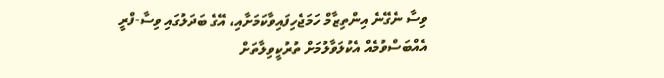ވިސާ ނެގޭނެ އިންތިޒާމް ހަމަޖެހިފައިވާކަމަށާއި، އޭގެ ބަދަލުގައި ވިސާ-ފްރީ އެއްބަސްވުމެއް އެކުލަވާލުމަށް ތުރުކީވިލާތަށް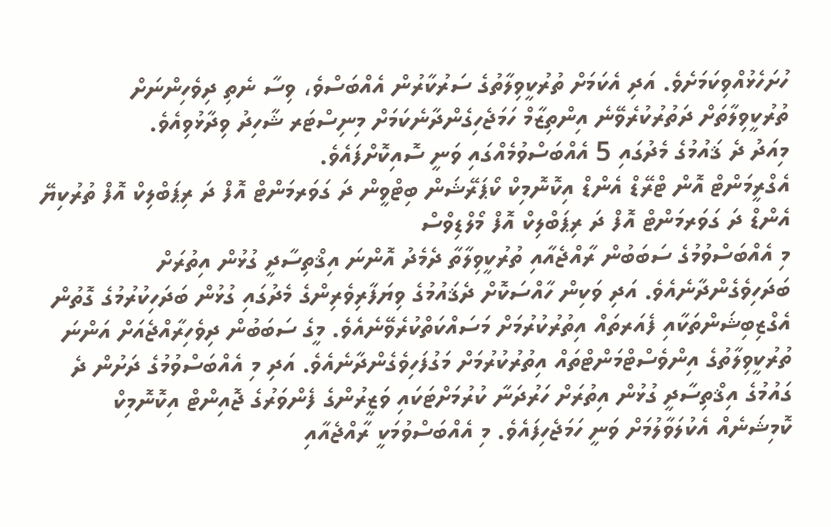ހުށަހެޅުއްވިކަމަށެވެ. އަދި އެކަމަށް ތުރުކީވިލާތުގެ ސަރުކާރުން އެއްބަސްވެ، ވިސާ ނެތި ދިވެހިންނަށް ތުރުކީވިލާތަށް ދަތުރުކުރެވޭނެ އިންތިޒާމް ހަމަޖެހިގެންދާނެކަމަށް މިނިސްޓަރ ޝާހިދު ވިދާޅުވިއެވެ.
މިއަދު ދެ ޤައުމުގެ މެދުގައި 5 އެއްބަސްވުމެއްގައި ވަނީ ސޮއިކޮށްފައެވެ.
އެގްރީމަންޓް އޮން ޓްރޭޑް އެންޑް އިކޮނޮމިކް ކޯޕަރޭޝަން ބިޓްވީން ދަ ގަވަރމަންޓް އޮފް ދަ ރިޕަބްލިކް އޮފް ތުރުކިޔޭ އެންޑް ދަ ގަވަރމަންޓް އޮފް ދަ ރިޕަބްލިކް އޮފް މޯލްޑިވްސް
މި އެއްބަސްވުމުގެ ސަބަބުން ރާއްޖެއާއި ތުރުކީވިލާތާ ދެމެދު އޮންނަ އިޤްތިސާދީ ގުޅުން އިތުރަށް ބަދަހިވެގެންދާނެއެވެ. އަދި ވަކިން ހާއްސަކޮށް ދެޤައުމުގެ ވިޔަފާރިވެރިންގެ މެދުގައި ގުޅުން ބަދަހިކުރުމުގެ ގޮތުން އެގްޒިބިޝަންތަކާއި ފެއަރތައް އިތުރުކުރުމަށް މަސައްކަތްކުރެވޭނެއެވެ. މީގެ ސަބަބުން ދިވެހިރާއްޖެއަށް އަންނަ ތުރުކީވިލާތުގެ އިންވެސްޓްމަންޓްތައް އިތުރުކުރުމަށް މަގުފަހިވެގެންދާނެއެވެ. އަދި މި އެއްބަސްވުމުގެ ދަށުން ދެ ގައުމުގެ އިޤްތިސާދީ ގުޅުން އިތުރަށް ހަރުދަނާ ކުރުމަށްޓަކައި ވަޒީރުންގެ ފެންވަރުގެ ޖޮއިންޓް އިކޮނޮމިކް ކޮމިޝަނެއް އެކުލަވާލުމަށް ވަނީ ހަމަޖެހިފައެވެ. މި އެއްބަސްވުމަކީ ރާއްޖެއާއި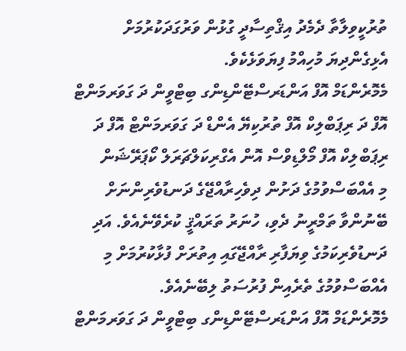ތުރުކީވިލާތާ ދެމެދު އިޤްތިސާދީ ގުޅުން ވަރުގަދަކުރުމަށް އެޅިގެންދިޔަ މުހިއްމު ފިޔަވަޅެކެވެ.
މެމޮރެންޑަމް އޮފް އަންޑަރސްޓޭންޑިންގ ބިޓްވީން ދަ ގަވަރމަންޓް އޮފް ދަ ރިޕަބްލިކް އޮފް ތުރުކިޔޭ އެންޑް ދަ ގަވަރމަންޓް އޮފް ދަ ރިޕަބްލިކް އޮފް މޯލްޑިވްސް އޮން އެގްރިކަލްޗަރަލް ކޯޕަރޭޝަން
މި އެއްބަސްވުމުގެ ދަށުން ދިވެހިރާއްޖޭގެ ދަނޑުވެރިންނަށް ބޭނުންވާ ތަމްރީނު ދެވި، ހުނަރު ތަރައްޤީ ކުރެވޭނެއެވެ. އަދި ދަނޑުވެރިކަމުގެ ވިޔަފާރި ރާއްޖޭގައި އިތުރަށް ފުޅާކުރުމަށް މި އެއްބަސްވުމުގެ ތެރެއިން ފުރުސަތު ލިބޭނެއެވެ.
މެމޮރެންޑަމް އޮފް އަންޑަރސްޓޭންޑިންގ ބިޓްވީން ދަ ގަވަރމަންޓް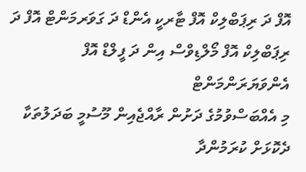އޮފް ދަ ރިޕަބްލިކް އޮފް ޓާރކީ އެންޑް ދަ ގަވަރމަންޓް އޮފް ދަ ރިޕަބްލިކް އޮފް މޯލްޑިވްސް އިން ދަ ފީލްޑް އޮފް އެންވަޔަރަންމަންޓް
މި އެއްބަސްވުމުގެ ދަށުން ރާއްޖެއިން މޫސުމީ ބަދަލުތަކާ ދެކޮޅަށް ކުރަމުންދާ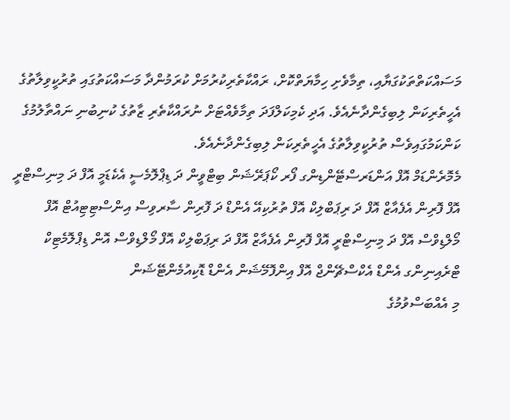މަސައްކަތްތަކުގަޔާއި، ތިމާވެށި ހިމާޔަތްކޮށް، ރައްކާތެރިކުރުމަށް ކުރަމުންދާ މަސައްކަތުގައި ތުރުކީވިލާތުގެ އެހީތެރިކަން ލިބިގެންދާނެއެވެ. އަދި ކެމިކަލްފަދަ ތިމާވެއްޓަށް ނުރައްކާތެރި ޒާތުގެ ކުނިބުނި ނައްތާލުމުގެ ކަންކަމުގައިވެސް ތުރުކީވިލާތުގެ އެހީތެރިކަން ލިބިގެންދާނެއެވެ.
މެމޮރެންޑަމް އޮފް އަންޑަރސްޓޭންޑިންގ ފޯރ ކޯޕަރޭޝަން ބިޓްވީން ދަ ޑިޕްލޮމެސީ އެކެޑަމީ އޮފް ދަ މިނިސްޓްރީ އޮފް ފޮރިން އެފެއާޒް އޮފް ދަ ރިޕަބްލިކް އޮފް ތުރުކިއޭ އެންޑް ދަ ފޮރިން ސާރވިސް އިންސްޓިޓިއުޓް އޮފް މޯލްޑިވްސް އޮފް ދަ މިނިސްޓްރީ އޮފް ފޮރިން އެފެއާޒް އޮފް ދަ ރިޕަބްލިކް އޮފް މޯލްޑިވްސް އޮން ޑިޕްލޮމެޓިކް ޓްރެއިނިންގ އެންޑް އެކްސްޗޭންޖް އޮފް އިންފޮމޭޝަން އެންޑް ޑޮކިއުމެންޓޭޝަން
މި އެއްބަސްވުމުގެ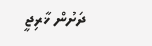ދަށުން ޚާރިޖީ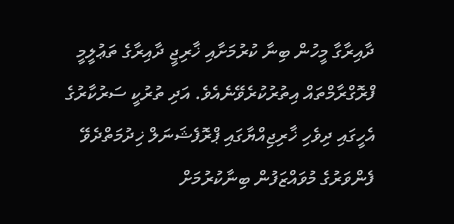ދާއިރާގާ މީހުން ބިނާ ކުރުމަށާއި ޚާރިޖީ ދާއިރާގެ ތަޢުލީމީ ފްރޮގްރާމްތައް އިތުރުކުރެވޭނެއެވެ. އަދި ތުރުކީ ސަރުކާރުގެ އެހީގައި ދިވެހި ޚާރިޖިއްޔާގައި ޕްރޮފެޝަނަލް ޚިދުމަތްދެވޭ ފެންވަރުގެ މުވައްޒަފުން ބިނާކުރުމަށް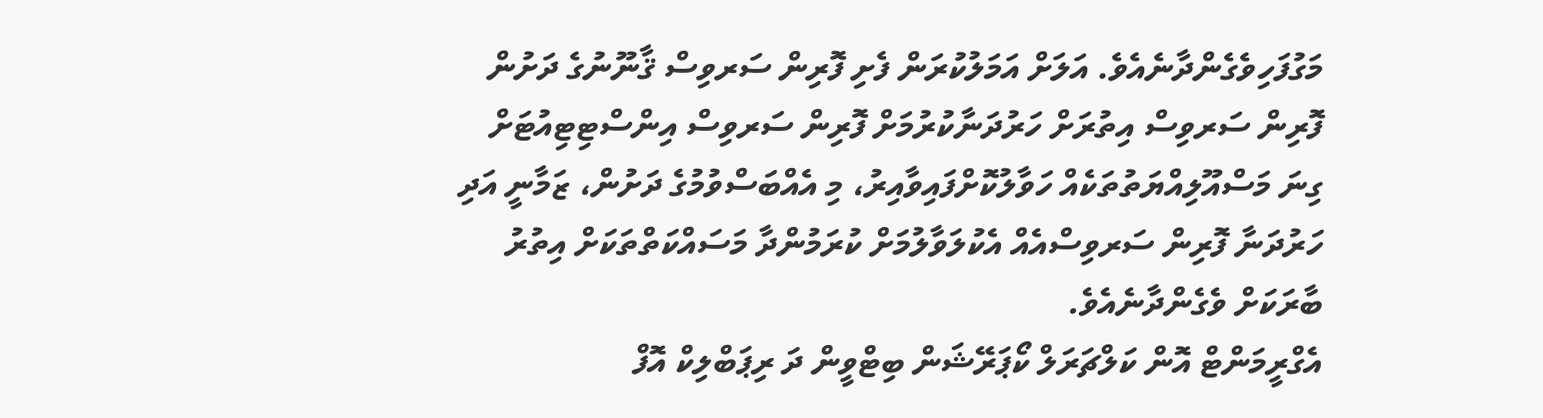މަގުފަހިވެގެންދާނެއެވެ. އަލަށް އަމަލުކުރަން ފެށި ފޮރިން ސަރވިސް ޤާނޫނުގެ ދަށުން ފޮރިން ސަރވިސް އިތުރަށް ހަރުދަނާކުރުމަށް ފޮރިން ސަރވިސް އިންސްޓިޓިއުޓަށް ގިނަ މަސްއޫލިއްޔަތުތަކެއް ހަވާލުކޮށްފައިވާއިރު، މި އެއްބަސްވުމުގެ ދަށުން، ޒަމާނީ އަދި ހަރުދަނާ ފޮރިން ސަރވިސްއެއް އެކުލަވާލުމަށް ކުރަމުންދާ މަސައްކަތްތަކަށް އިތުރު ބާރަކަށް ވެގެންދާނެއެވެ.
އެގްރީމަންޓް އޮން ކަލްޗަރަލް ކޯޕަރޭޝަން ބިޓްވީން ދަ ރިޕަބްލިކް އޮފް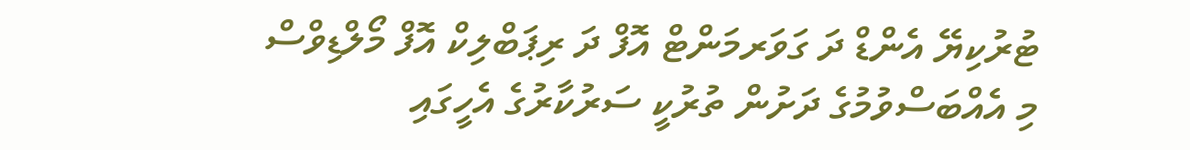ޓުރުކިޔޭ އެންޑް ދަ ގަވަރމަންޓް އޮފް ދަ ރިޕަބްލިކް އޮފް މޯލްޑިވްސް
މި އެއްބަސްވުމުގެ ދަށުން ތުރުކީ ސަރުކާރުގެ އެހީގައި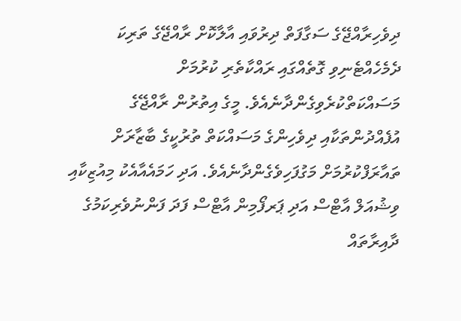ދިވެހިރާއްޖޭގެ ސަގާފަތް ދިރުވައި އާލާކޮށް ރާއްޖޭގެ ތަރިކަ ދެމެހެއްޓެނިވި ގޮތެއްގައި ރައްކާތެރި ކުރުމަށް މަސައްކަތްކުރެވިގެންދާނެއެވެ. މީގެ އިތުރުން ރާއްޖޭގެ އުފެއްދުންތަކާއި ދިވެހިންގެ މަސައްކަތް ތުރުކީގެ ބާޒާރަށް ތައާރަފްކުރުމަށް މަގުފަހިވެގެންދާނެއެވެ. އަދި ހަމައެއާއެކު މިއުޒިކާއި ވިޝުއަލް އާޓްސް އަދި ޕަރފޯމިން އާޓްސް ފަދަ ފަންނުވެރިކަމުގެ ދާއިރާތައް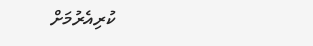ކުރިއެރުމަށް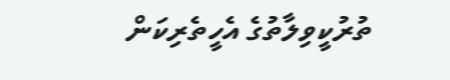ތުރުކީވިލާތުގެ އެހީތެރިކަން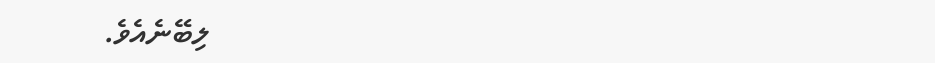ލިބޭނެއެވެ.